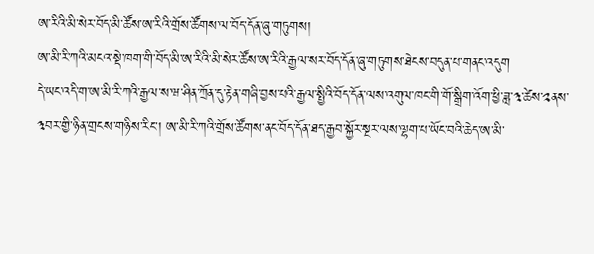ཨ་རིའི་མི་སེར་བོད་མི་ཚོས་ཨ་རིའི་གྲོས་ཚོགས་ལ་བོད་དོན་ཞུ་གཏུགས།
ཨ་མི་རི་ཀའི་མངའ་སྡེ་ཁག་གི་བོད་མི་ཨ་རིའི་མི་སེར་ཚོས་ཨ་རིའི་རྒྱལ་སར་བོད་དོན་ཞུ་གཏུགས་ཐེངས་བདུན་པ་གནང་འདུག
དེ་ཡང་འདི་ག་ཨ་མི་རི་ཀའི་རྒྱལ་ས་ཝ་ཤིན་ཀྲོན་དུ་རྟེན་གཞི་བྱས་པའི་རྒྱལ་སྤྱིའི་བོད་དོན་ལས་འགུལ་ཁང་གི་གོ་སྒྲིག་འོག་ཕྱི་ཟླ་༣་ཚེས་༢ནས་༣བར་གྱི་ཉིན་གྲངས་གཉིས་རིང་། ཨ་མི་རི་ཀའི་གྲོས་ཚོགས་ནང་བོད་དོན་ཐད་རྒྱབ་སྐྱོར་སྔར་ལས་ལྷག་པ་ཡོང་བའི་ཆེད་ཨ་མི་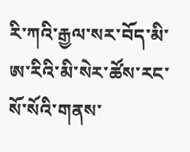རི་ཀའི་རྒྱལ་སར་བོད་མི་ཨ་རིའི་མི་སེར་ཚོས་རང་སོ་སོའི་གནས་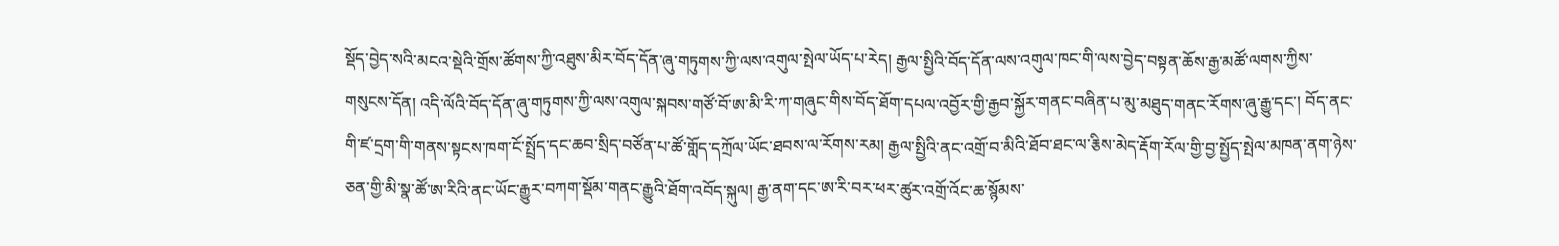སྡོད་བྱེད་སའི་མངའ་སྡེའི་གྲོས་ཚོགས་ཀྱི་འཐུས་མིར་བོད་དོན་ཞུ་གཏུགས་ཀྱི་ལས་འགུལ་སྤེལ་ཡོད་པ་རེད། རྒྱལ་སྤྱིའི་བོད་དོན་ལས་འགུལ་ཁང་གི་ལས་བྱེད་བསྟན་ཆོས་རྒྱ་མཚོ་ལགས་ཀྱིས་གསུངས་དོན། འདི་ལོའི་བོད་དོན་ཞུ་གཏུགས་ཀྱི་ལས་འགུལ་སྐབས་གཙོ་བོ་ཨ་མི་རི་ཀ་གཞུང་གིས་བོད་ཐོག་དཔལ་འབྱོར་གྱི་རྒྱབ་སྐྱོར་གནང་བཞིན་པ་མུ་མཐུད་གནང་རོགས་ཞུ་རྒྱུ་དང་། བོད་ནང་གི་ཛ་དྲག་གི་གནས་སྟངས་ཁག་ངོ་སྤྲོད་དང་ཆབ་སྲིད་བཙོན་པ་ཚོ་གློད་དཀྲོལ་ཡོང་ཐབས་ལ་རོགས་རམ། རྒྱལ་སྤྱིའི་ནང་འགྲོ་བ་མིའི་ཐོབ་ཐང་ལ་རྕིས་མེད་རྡོག་རོལ་གྱི་བྱ་སྤྱོད་སྤེལ་མཁན་ནག་ཉེས་ཅན་གྱི་མི་སྣ་ཚོ་ཨ་རིའི་ནང་ཡོང་རྒྱུར་བཀག་སྡོམ་གནང་རྒྱུའི་ཐོག་འབོད་སྐུལ། རྒྱ་ནག་དང་ཨ་རི་བར་ཕར་ཚུར་འགྲོ་འོང་ཆ་སྙོམས་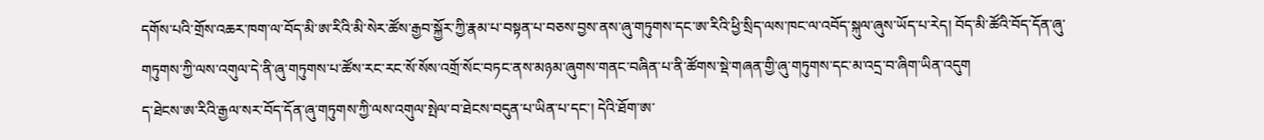དགོས་པའི་གྲོས་འཆར་ཁག་ལ་བོད་མི་ཨ་རིའི་མི་སེར་ཚོས་རྒྱབ་སྐྱོར་ཀྱི་རྣམ་པ་བསྟན་པ་བཅས་བྱས་ནས་ཞུ་གཏུགས་དང་ཨ་རིའི་ཕྱི་སྲིད་ལས་ཁང་ལ་འབོད་སྐུལ་ཞུས་ཡོད་པ་རེད། བོད་མི་ཚོའི་བོད་དོན་ཞུ་གཏུགས་ཀྱི་ལས་འགུལ་དེ་ནི་ཞུ་གཏུགས་པ་ཚོས་རང་རང་སོ་སོས་འགྲོ་སོང་བཏང་ནས་མཉམ་ཞུགས་གནང་བཞིན་པ་ནི་ཚོགས་སྡེ་གཞན་གྱི་ཞུ་གཏུགས་དང་མ་འདྲ་བ་ཞིག་ཡིན་འདུག
ད་ཐེངས་ཨ་རིའི་རྒྱལ་སར་བོད་དོན་ཞུ་གཏུགས་ཀྱི་ལས་འགུལ་སྤེལ་བ་ཐེངས་བདུན་པ་ཡིན་པ་དང་། དེའི་ཐོག་ཨ་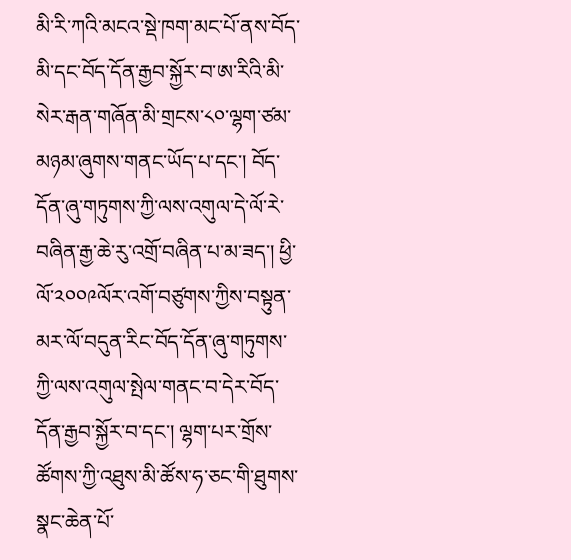མི་རི་ཀའི་མངའ་སྡེ་ཁག་མང་པོ་ནས་བོད་མི་དང་བོད་དོན་རྒྱབ་སྐྱོར་བ་ཨ་རིའི་མི་སེར་རྒན་གཞོན་མི་གྲངས་༨༠་ལྷག་ཙམ་མཉམ་ཞུགས་གནང་ཡོད་པ་དང་། བོད་དོན་ཞུ་གཏུགས་ཀྱི་ལས་འགུལ་དེ་ལོ་རེ་བཞིན་རྒྱ་ཆེ་རུ་འགྲོ་བཞིན་པ་མ་ཟད་། ཕྱི་ལོ་༢༠༠༩ལོར་འགོ་བཙུགས་ཀྱིས་བསྟུན་མར་ལོ་བདུན་རིང་བོད་དོན་ཞུ་གཏུགས་ཀྱི་ལས་འགུལ་སྤེལ་གནང་བ་དེར་བོད་དོན་རྒྱབ་སྐྱོར་བ་དང་། ལྷག་པར་གྲོས་ཚོགས་ཀྱི་འཐུས་མི་ཚོས་ཧ་ཅང་གི་ཐུགས་སྣང་ཆེན་པོ་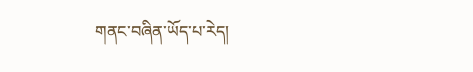གནང་བཞིན་ཡོད་པ་རེད།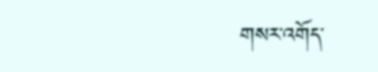གསར་འགོད་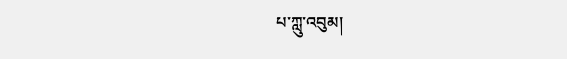པ་ཀླུ་འབུམ།